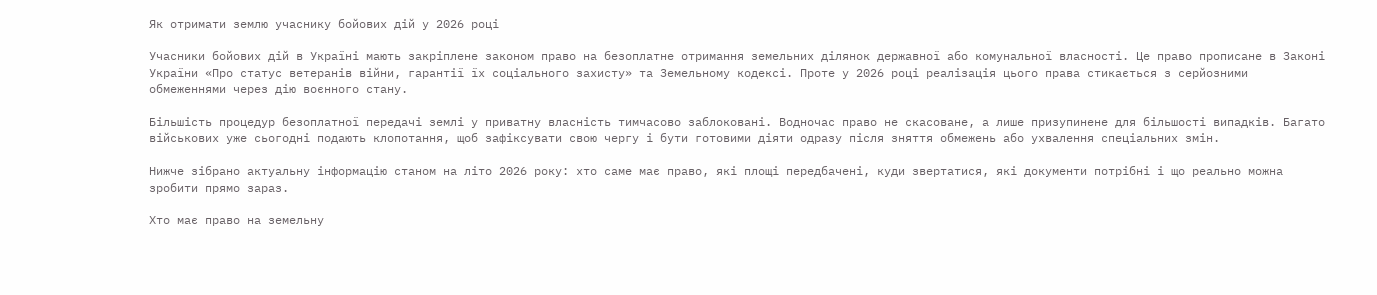Як отримати землю учаснику бойових дій у 2026 році

Учасники бойових дій в Україні мають закріплене законом право на безоплатне отримання земельних ділянок державної або комунальної власності. Це право прописане в Законі України «Про статус ветеранів війни, гарантії їх соціального захисту» та Земельному кодексі. Проте у 2026 році реалізація цього права стикається з серйозними обмеженнями через дію воєнного стану.

Більшість процедур безоплатної передачі землі у приватну власність тимчасово заблоковані. Водночас право не скасоване, а лише призупинене для більшості випадків. Багато військових уже сьогодні подають клопотання, щоб зафіксувати свою чергу і бути готовими діяти одразу після зняття обмежень або ухвалення спеціальних змін.

Нижче зібрано актуальну інформацію станом на літо 2026 року: хто саме має право, які площі передбачені, куди звертатися, які документи потрібні і що реально можна зробити прямо зараз.

Хто має право на земельну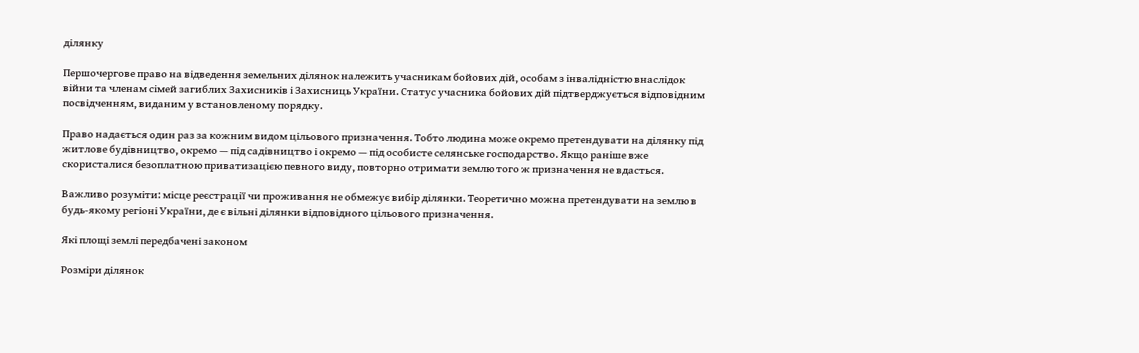ділянку

Першочергове право на відведення земельних ділянок належить учасникам бойових дій, особам з інвалідністю внаслідок війни та членам сімей загиблих Захисників і Захисниць України. Статус учасника бойових дій підтверджується відповідним посвідченням, виданим у встановленому порядку.

Право надається один раз за кожним видом цільового призначення. Тобто людина може окремо претендувати на ділянку під житлове будівництво, окремо — під садівництво і окремо — під особисте селянське господарство. Якщо раніше вже скористалися безоплатною приватизацією певного виду, повторно отримати землю того ж призначення не вдасться.

Важливо розуміти: місце реєстрації чи проживання не обмежує вибір ділянки. Теоретично можна претендувати на землю в будь-якому регіоні України, де є вільні ділянки відповідного цільового призначення.

Які площі землі передбачені законом

Розміри ділянок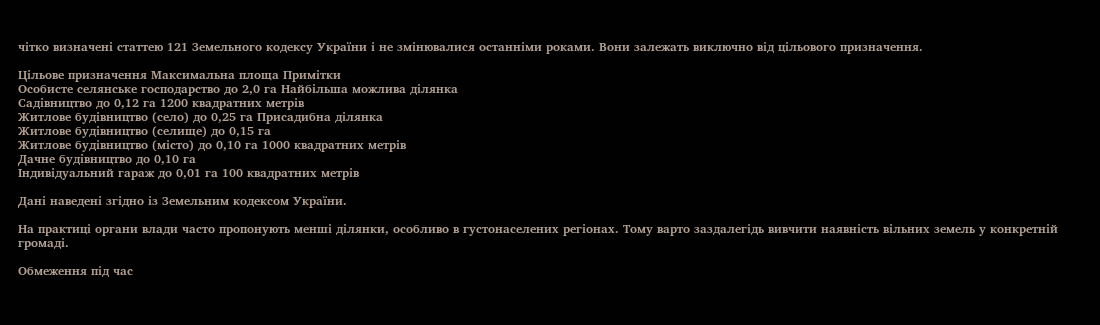чітко визначені статтею 121 Земельного кодексу України і не змінювалися останніми роками. Вони залежать виключно від цільового призначення.

Цільове призначення Максимальна площа Примітки
Особисте селянське господарство до 2,0 га Найбільша можлива ділянка
Садівництво до 0,12 га 1200 квадратних метрів
Житлове будівництво (село) до 0,25 га Присадибна ділянка
Житлове будівництво (селище) до 0,15 га
Житлове будівництво (місто) до 0,10 га 1000 квадратних метрів
Дачне будівництво до 0,10 га
Індивідуальний гараж до 0,01 га 100 квадратних метрів

Дані наведені згідно із Земельним кодексом України.

На практиці органи влади часто пропонують менші ділянки, особливо в густонаселених регіонах. Тому варто заздалегідь вивчити наявність вільних земель у конкретній громаді.

Обмеження під час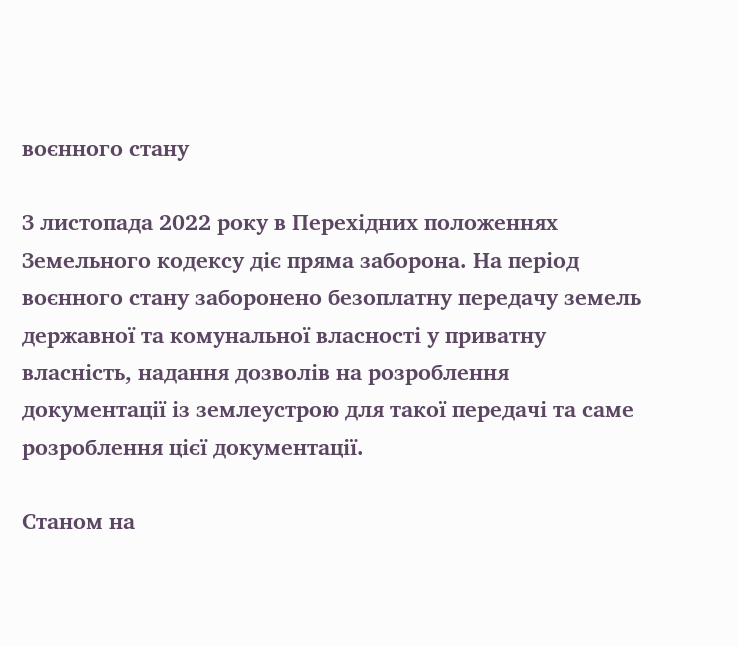воєнного стану

З листопада 2022 року в Перехідних положеннях Земельного кодексу діє пряма заборона. На період воєнного стану заборонено безоплатну передачу земель державної та комунальної власності у приватну власність, надання дозволів на розроблення документації із землеустрою для такої передачі та саме розроблення цієї документації.

Станом на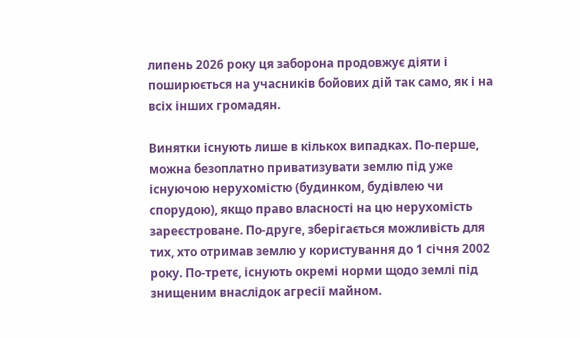липень 2026 року ця заборона продовжує діяти і поширюється на учасників бойових дій так само, як і на всіх інших громадян.

Винятки існують лише в кількох випадках. По-перше, можна безоплатно приватизувати землю під уже існуючою нерухомістю (будинком, будівлею чи спорудою), якщо право власності на цю нерухомість зареєстроване. По-друге, зберігається можливість для тих, хто отримав землю у користування до 1 січня 2002 року. По-третє, існують окремі норми щодо землі під знищеним внаслідок агресії майном.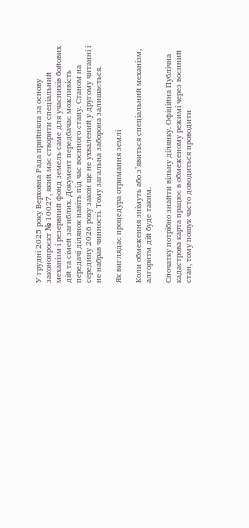У грудні 2025 року Верховна Рада прийняла за основу законопроєкт № 10027, який має створити спеціальний механізм і резервний фонд земель саме для учасників бойових дій та сімей загиблих. Документ передбачає можливість передачі ділянок навіть під час воєнного стану. Станом на середину 2026 року закон ще не ухвалений у другому читанні і не набрав чинності. Тому загальна заборона залишається.

Як виглядає процедура отримання землі

Коли обмеження знімуть або з’явиться спеціальний механізм, алгоритм дій буде таким.

Спочатку потрібно знайти вільну ділянку. Офіційна Публічна кадастрова карта працює в обмеженому режимі через воєнний стан, тому пошук часто доводиться проводити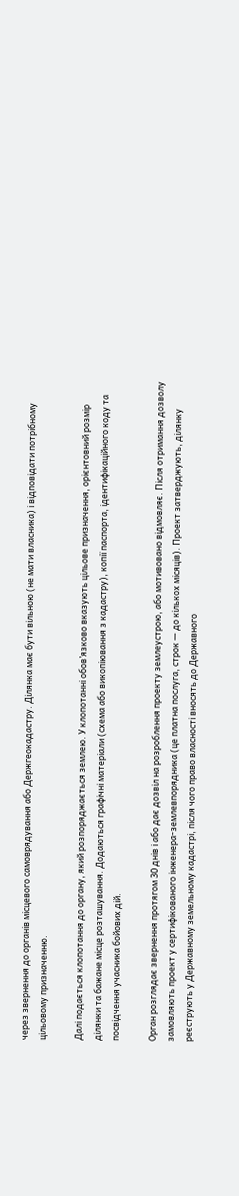через звернення до органів місцевого самоврядування або Держгеокадастру. Ділянка має бути вільною (не мати власника) і відповідати потрібному цільовому призначенню.

Далі подається клопотання до органу, який розпоряджається землею. У клопотанні обов’язково вказують цільове призначення, орієнтовний розмір ділянки та бажане місце розташування. Додаються графічні матеріали (схема або викопіювання з кадастру), копії паспорта, ідентифікаційного коду та посвідчення учасника бойових дій.

Орган розглядає звернення протягом 30 днів і або дає дозвіл на розроблення проекту землеустрою, або мотивовано відмовляє. Після отримання дозволу замовляють проект у сертифікованого інженера-землевпорядника (це платна послуга, строк — до кількох місяців). Проект затверджують, ділянку реєструють у Державному земельному кадастрі, після чого право власності вносять до Державного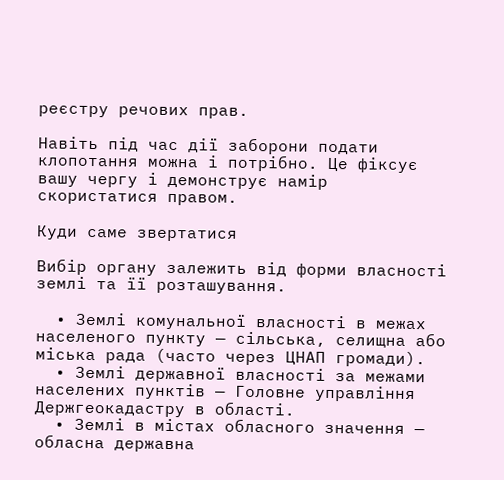реєстру речових прав.

Навіть під час дії заборони подати клопотання можна і потрібно. Це фіксує вашу чергу і демонструє намір скористатися правом.

Куди саме звертатися

Вибір органу залежить від форми власності землі та її розташування.

  • Землі комунальної власності в межах населеного пункту — сільська, селищна або міська рада (часто через ЦНАП громади).
  • Землі державної власності за межами населених пунктів — Головне управління Держгеокадастру в області.
  • Землі в містах обласного значення — обласна державна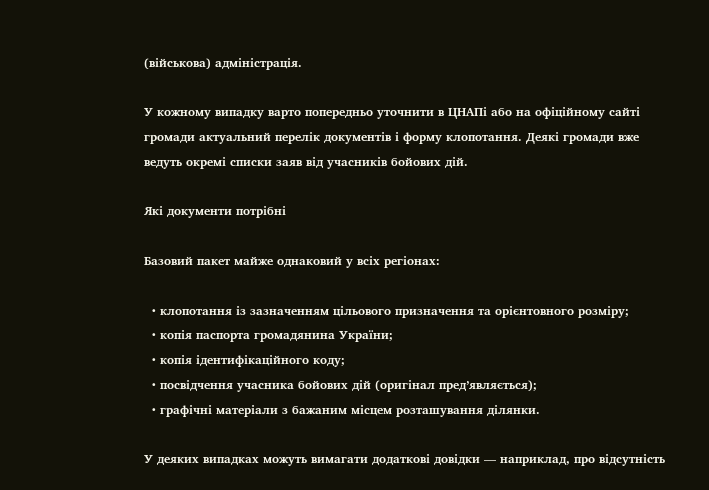(військова) адміністрація.

У кожному випадку варто попередньо уточнити в ЦНАПі або на офіційному сайті громади актуальний перелік документів і форму клопотання. Деякі громади вже ведуть окремі списки заяв від учасників бойових дій.

Які документи потрібні

Базовий пакет майже однаковий у всіх регіонах:

  • клопотання із зазначенням цільового призначення та орієнтовного розміру;
  • копія паспорта громадянина України;
  • копія ідентифікаційного коду;
  • посвідчення учасника бойових дій (оригінал пред’являється);
  • графічні матеріали з бажаним місцем розташування ділянки.

У деяких випадках можуть вимагати додаткові довідки — наприклад, про відсутність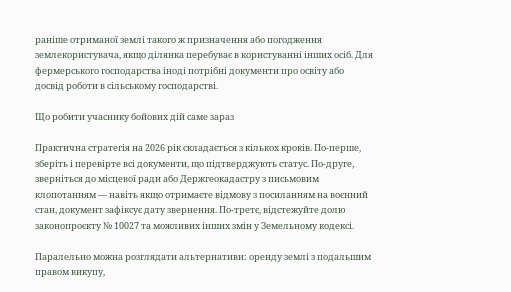раніше отриманої землі такого ж призначення або погодження землекористувача, якщо ділянка перебуває в користуванні інших осіб. Для фермерського господарства іноді потрібні документи про освіту або досвід роботи в сільському господарстві.

Що робити учаснику бойових дій саме зараз

Практична стратегія на 2026 рік складається з кількох кроків. По-перше, зберіть і перевірте всі документи, що підтверджують статус. По-друге, зверніться до місцевої ради або Держгеокадастру з письмовим клопотанням — навіть якщо отримаєте відмову з посиланням на воєнний стан, документ зафіксує дату звернення. По-третє, відстежуйте долю законопроєкту № 10027 та можливих інших змін у Земельному кодексі.

Паралельно можна розглядати альтернативи: оренду землі з подальшим правом викупу,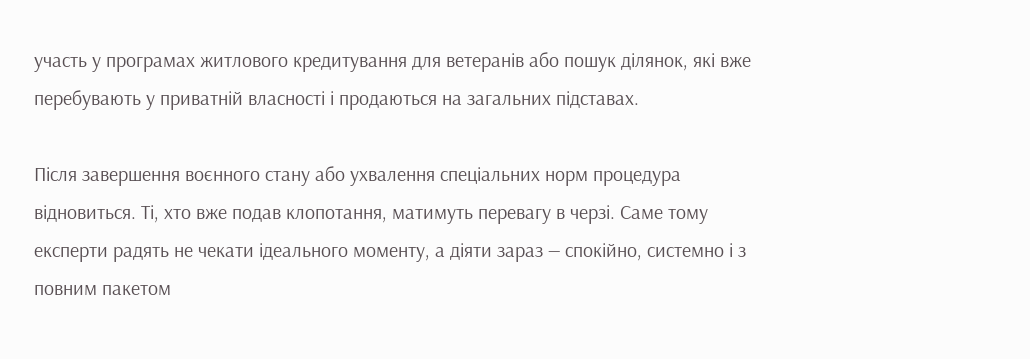участь у програмах житлового кредитування для ветеранів або пошук ділянок, які вже перебувають у приватній власності і продаються на загальних підставах.

Після завершення воєнного стану або ухвалення спеціальних норм процедура відновиться. Ті, хто вже подав клопотання, матимуть перевагу в черзі. Саме тому експерти радять не чекати ідеального моменту, а діяти зараз — спокійно, системно і з повним пакетом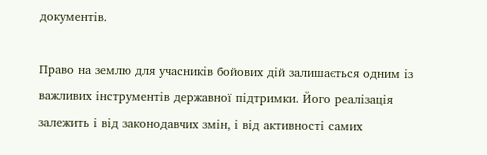документів.

Право на землю для учасників бойових дій залишається одним із важливих інструментів державної підтримки. Його реалізація залежить і від законодавчих змін, і від активності самих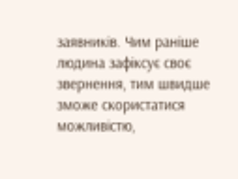заявників. Чим раніше людина зафіксує своє звернення, тим швидше зможе скористатися можливістю,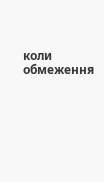коли обмеження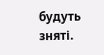будуть зняті.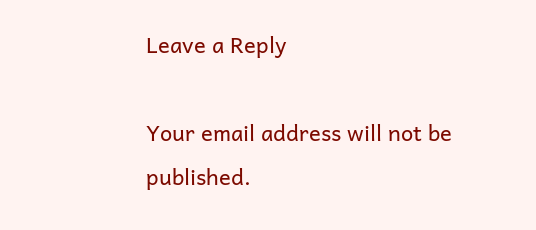Leave a Reply

Your email address will not be published.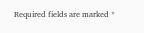Required fields are marked *